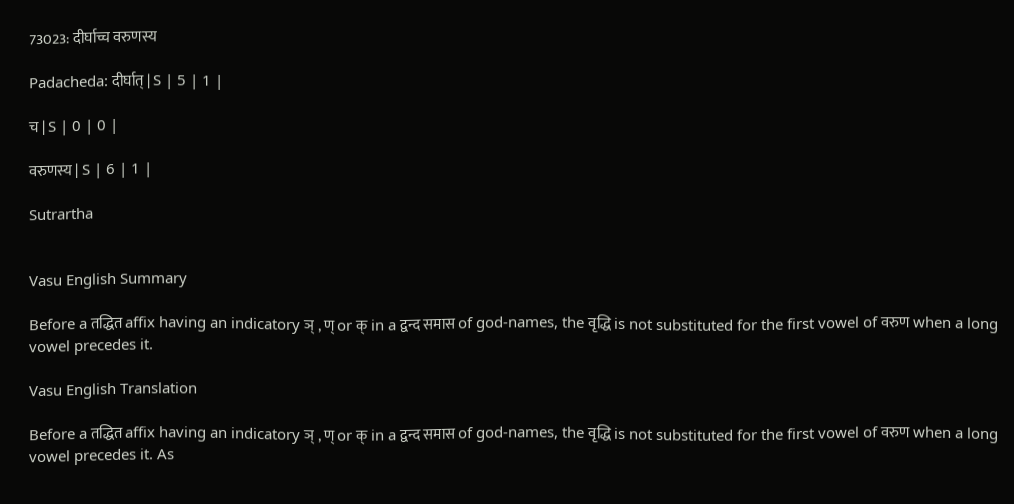73023: दीर्घाच्च वरुणस्य

Padacheda: दीर्घात् | S | 5 | 1 |

च | S | 0 | 0 |

वरुणस्य | S | 6 | 1 |

Sutrartha


Vasu English Summary

Before a तद्धित affix having an indicatory ञ् , ण् or क् in a द्वन्द समास of god-names, the वृद्धि is not substituted for the first vowel of वरुण when a long vowel precedes it.

Vasu English Translation

Before a तद्धित affix having an indicatory ञ् , ण् or क् in a द्वन्द समास of god-names, the वृद्धि is not substituted for the first vowel of वरुण when a long vowel precedes it. As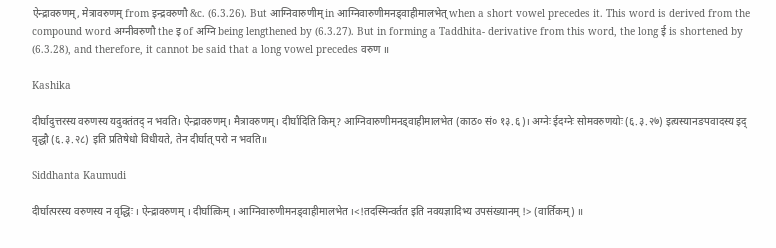ऐन्द्रावरुणम्, मेत्रावरुणम् from इन्द्रवरुणौ &c. (6.3.26). But आग्निवारुणीम् in आग्निवारुणीमनड्वाहीमालभेत् when a short vowel precedes it. This word is derived from the compound word अग्नीवरुणौ the इ of अग्नि being lengthened by (6.3.27). But in forming a Taddhita- derivative from this word, the long ई is shortened by (6.3.28), and therefore, it cannot be said that a long vowel precedes वरुण ॥

Kashika

दीर्घादुत्तरस्य वरुणस्य यदुक्तंतद् न भवति। ऐन्द्रावरुणम्। मैत्रावरुणम्। दीर्घादिति किम्? आग्निवारुणीमनड्वाहीमालभेत (काठ० सं० १३.६)। अग्नेः ईदग्नेः सोमवरुणयोः (६.३.२७) इत्यस्यानङपवादस्य इद् वृद्धौ (६.३.२८) इति प्रतिषेधो विधीयते, तेन दीर्घात् परो न भवति॥

Siddhanta Kaumudi

दीर्घात्परस्य वरुणस्य न वृद्धिः । ऐन्द्रावरुणम् । दीर्घात्किम् । आग्निवारुणीमनड्वाहीमालभेत ।<!तदस्मिन्वर्तत इति नवयज्ञादिभ्य उपसंख्यानम् !> (वार्तिकम्) ॥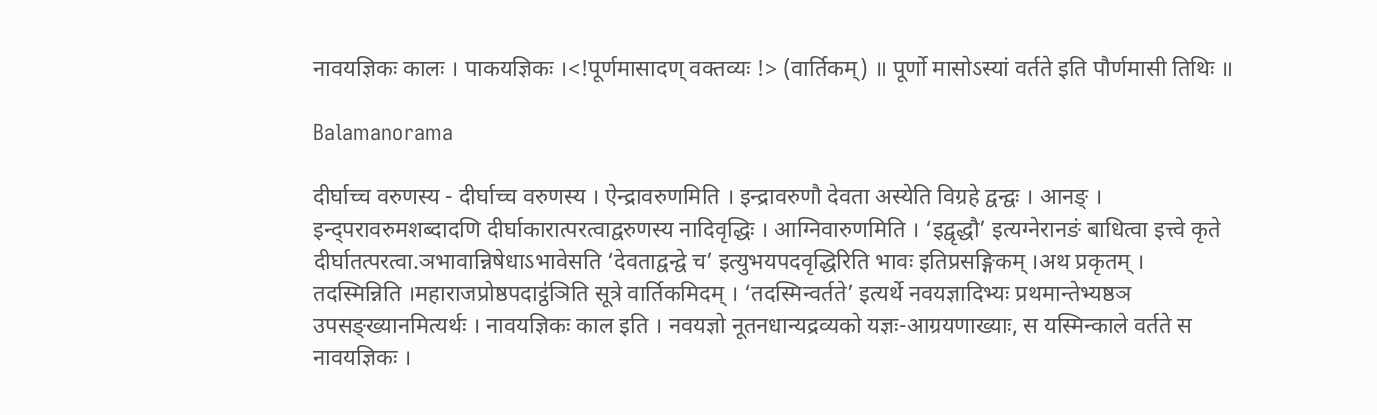नावयज्ञिकः कालः । पाकयज्ञिकः ।<!पूर्णमासादण् वक्तव्यः !> (वार्तिकम्) ॥ पूर्णो मासोऽस्यां वर्तते इति पौर्णमासी तिथिः ॥

Balamanorama

दीर्घाच्च वरुणस्य - दीर्घाच्च वरुणस्य । ऐन्द्रावरुणमिति । इन्द्रावरुणौ देवता अस्येति विग्रहे द्वन्द्वः । आनङ् । इन्द्परावरुमशब्दादणि दीर्घाकारात्परत्वाद्वरुणस्य नादिवृद्धिः । आग्निवारुणमिति । ‘इद्वृद्धौ’ इत्यग्नेरानङं बाधित्वा इत्त्वे कृते दीर्घातत्परत्वा.ञभावान्निषेधाऽभावेसति ‘देवताद्वन्द्वे च’ इत्युभयपदवृद्धिरिति भावः इतिप्रसङ्गिकम् ।अथ प्रकृतम् । तदस्मिन्निति ।महाराजप्रोष्ठपदाट्ठ॑ञिति सूत्रे वार्तिकमिदम् । ‘तदस्मिन्वर्तते’ इत्यर्थे नवयज्ञादिभ्यः प्रथमान्तेभ्यष्ठञ उपसङ्ख्यानमित्यर्थः । नावयज्ञिकः काल इति । नवयज्ञो नूतनधान्यद्रव्यको यज्ञः-आग्रयणाख्याः, स यस्मिन्काले वर्तते स नावयज्ञिकः ।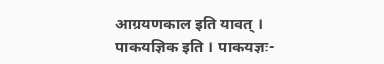आग्रयणकाल इति यावत् । पाकयज्ञिक इति । पाकयज्ञः-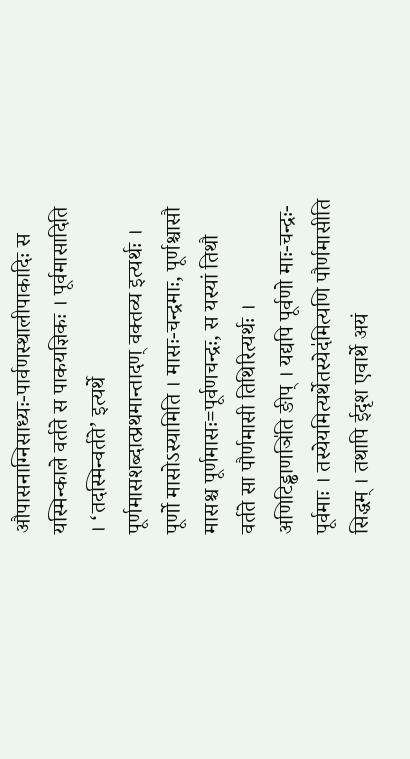औपासनाग्निसाध्यः-पार्वणस्थालीपाकादिः स यस्मिन्काले वर्तते स पाकयज्ञिकः । पूर्वमासादिति । ‘तदस्मिन्वर्तते’ इत्यर्थे पूर्णमासशब्दात्प्रथमान्तादण् वक्तव्य इत्यर्थः । पूर्णो मासोऽस्यामिति । मासः-चन्द्रमाः, पूर्णश्चासौ मासश्च पूर्णमासः=पूर्वणचन्द्रः, स यस्यां तिथौ वर्तते सा पौर्णमासी तिथिरित्यर्थः । अणिटिड्ढाणञि॑ति ङीप् । यद्यपि पूर्वणो माः-चन्द्रः-पूर्वमाः । तस्येयमित्यर्थेतस्येद॑मित्यणि पौर्णमासीति सिद्धम् । तथापि ईदृश एवार्थे अयं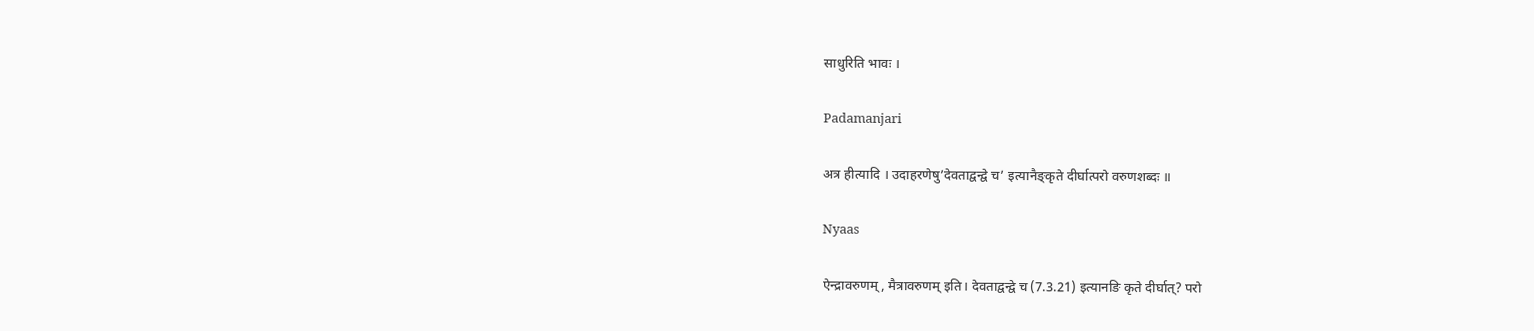साधुरिति भावः ।

Padamanjari

अत्र हीत्यादि । उदाहरणेषु’देवताद्वन्द्वे च’ इत्यानैङ्कृते दीर्घात्परो वरुणशब्दः ॥

Nyaas

ऐन्द्रावरुणम्, मैत्रावरुणम् इति। देवताद्वन्द्वे च (7.3.21) इत्यानङि कृते दीर्घात्? परो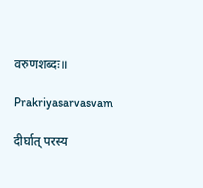वरुणशब्दः॥

Prakriyasarvasvam

दीर्घात् परस्य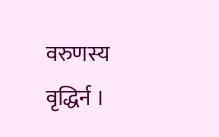वरुणस्य वृद्धिर्न ।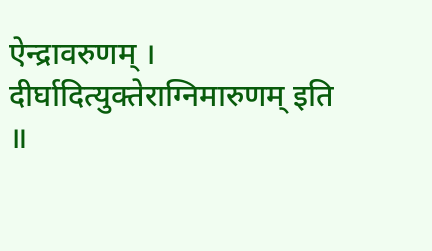ऐन्द्रावरुणम् । दीर्घादित्युक्तेराग्निमारुणम् इति ॥